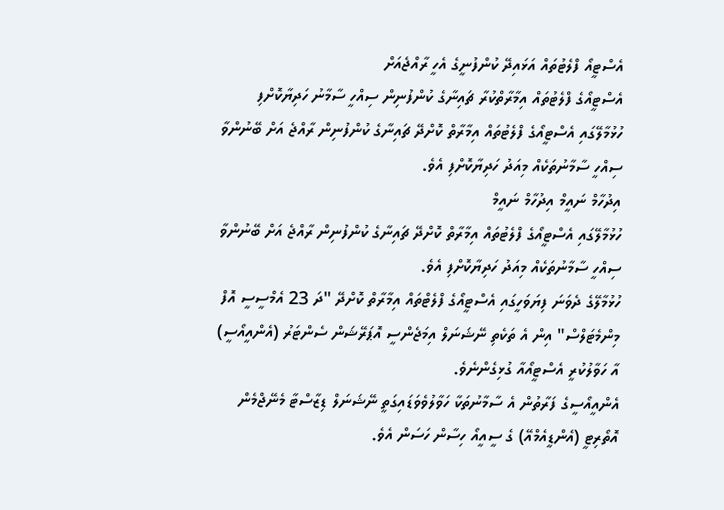އެސްޓީއޯ ފްލެޓުތައް އަޅައިދޭ ކުންފުނީގެ އެހީ ރާއްޖެއަށް
އެސްޓީއޯގެ ފްލެޓުތައް އިމާރާތްކުރާ ޗައިނާގެ ކުންފުނިން ސިއްހީ ސާމާނު ހަދިޔާކޮށްފި
ހުޅުމާލޭގައި އެސްޓީއޯގެ ފްލެޓުތައް އިމާރާތް ކޮށްދޭ ޗައިނާގެ ކުންފުނިން ރާއްޖެ އަށް ބޭނުންވާ ސިއްހީ ސާމާނުތަކެއް މިއަދު ހަދިޔާކޮށްފި އެވެ.
އިދުހާމް ނައީމް އިދުހާމް ނައީމް
ހުޅުމާލޭގައި އެސްޓީއޯގެ ފްލެޓުތައް އިމާރާތް ކޮށްދޭ ޗައިނާގެ ކުންފުނިން ރާއްޖެ އަށް ބޭނުންވާ ސިއްހީ ސާމާނުތަކެއް މިއަދު ހަދިޔާކޮށްފި އެވެ.
ހުޅުމާލޭގެ ދެވަނަ ފިޔަވަހީގައި އެސްޓީއޯގެ ފްލެޓްތައް އިމާރާތް ކޮށްދޭ "ދަ 23 އެމްސީސީ އޮފް މިންމެޓަލްސް" އިން އެ ތަކެތި ނޭޝަނަލް އިމަޖެންސީ އޮޕަރޭޝަން ސެންޓަރު (އެންއީއޯސީ) އާ ހަވާލުކުރީ އެސްޓީއޯއާ ގުޅިގެންނެވެ.
އެންއީއޯސީގެ ފަރާތުން އެ ސާމާނުތަކާ ހަވާލުވެވަޑައިގަތީ ނޭޝަނަލް ޑިޒާސްޓާ މެނޭޖްމެން އޮތޯރިޓީ (އެންޑީއެމްއޭ) ގެ ސީއީއޯ ހިސާން ހަސަން އެވެ.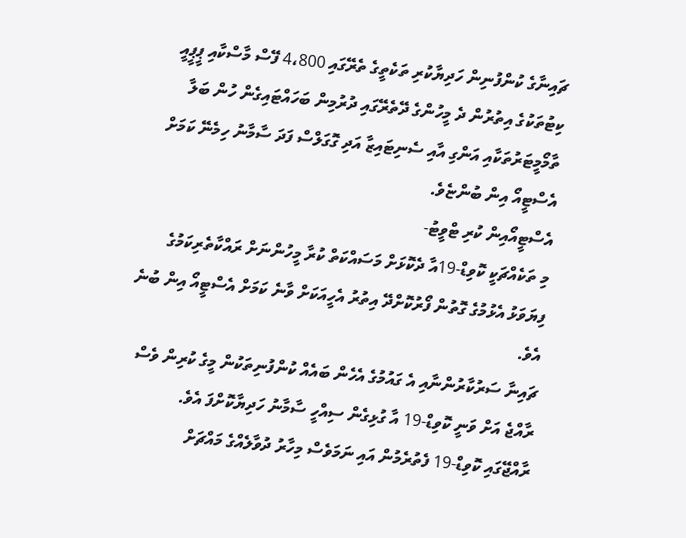ޗައިނާގެ ކުންފުނިން ހަދިޔާކުރި ތަކެތީގެ ތެރޭގައި 4،800 ފޭސް މާސްކާއި ޕީޕީއީ ކިޓުތަކުގެ އިތުރުން ދެ މީހުންގެ ދޭތެރޭގައި ދުރުމިން ބަހައްޓައިގެން ހުން ބަލާ ތާމޯމީޓަރުތަކާއި އަންގި އާއި ސެނިޓައިޒާ އަދި ގޮގަލްސް ފަދަ ސާމާނު ހިމެނޭ ކަމަށް އެސްޓީއޯ އިން ބުންޏެވެ.
އެސްޓީއޯއިން ކުރި ޓްވީޓު-
މި ތަކެއްޗަކީ ކޮވިޑް-19އާ ދެކޮޅަށް މަސައްކަތް ކުރާ މީހުންނަށް ރައްކާތެރިކަމުގެ ފިޔަވަޅު އެޅުމުގެ ގޮތުން ފޯރުކޮށްދޭ އިތުރު އެހީއަކަށް ވާނެ ކަމަށް އެސްޓީއޯ އިން ބުނެ އެވެ.
ޗައިނާ ސަރުކާރުންނާއި އެ ގައުމުގެ އެހެން ބައެއް ކުންފުނިތަކުން މީގެ ކުރިން ވެސް ރާއްޖެ އަށް ވަނީ ކޮވިޑް-19 އާ ގުޅިގެން ސިއްހީ ސާމާނު ހަދިޔާކޮށްފަ އެވެ.
ރާއްޖޭގައި ކޮވިޑް-19 ފެތުރެމުން އައި ނަމަވެސް މިހާރު ދުވާލެއްގެ މައްޗަށް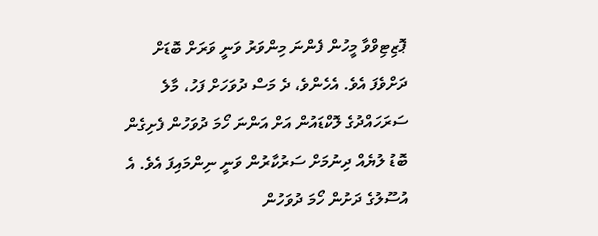ޕޮޒިޓިވްވާ މީހުން ފެންނަ މިންވަރު ވަނީ ވަރަށް ބޮޑަށް ދަށްވެފަ އެވެ. އެހެންވެ، ދެ މަސް ދުވަހަށް ފަހު، މާލެ ސަރަހައްދުގެ ލޮކްޑައުން އަށް އަންނަ ހޯމަ ދުވަހުން ފެށިގެން ބޮޑު ލުޔެއް ދިނުމަށް ސަރުކާރުން ވަނީ ނިންމައިފަ އެވެ. އެ އުސޫލުގެ ދަށުން ހޯމަ ދުވަހުން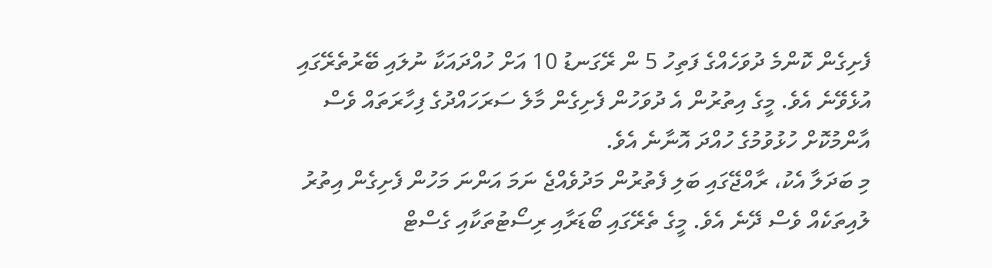ފެށިގެން ކޮންމެ ދުވަހެއްގެ ފަތިހު 5 ން ރޭގަނޑު 10 އަށް ހުއްދައަކާ ނުލައި ބޭރުތެރޭގައި އުޅެވޭނެ އެވެ. މީގެ އިތުރުން އެ ދުވަހުން ފެށިގެން މާލެ ސަރަހައްދުގެ ފިހާރަތައް ވެސް އާންމުކޮށް ހުޅުވުމުގެ ހުއްދަ އޮނާނެ އެވެ.
މި ބަދަލާ އެކު، ރާއްޖޭގައި ބަލި ފެތުރުން މަދުވެއްޖެ ނަމަ އަންނަ މަހުން ފެށިގެން އިތުރު ލުއިތަކެއް ވެސް ދޭނެ އެވެ. މީގެ ތެރޭގައި ބޯޑަރާއި ރިސޯޓުތަކާއި ގެސްޓް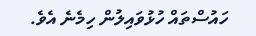ހައުސްތައް ހުޅުވައިލުން ހިމެނެ އެވެ.